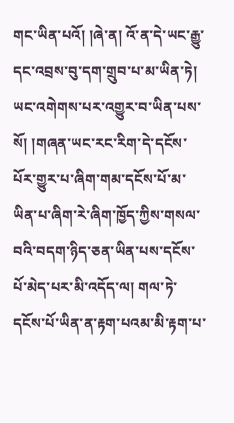གང་ཡིན་པའོ། །ཞེ་ན། འོ་ན་དེ་ཡང་རྒྱུ་དང་འབྲས་བུ་དག་གྲུབ་པ་མ་ཡིན་ཏེ། ཡང་འགེགས་པར་འགྱུར་བ་ཡིན་པས་སོ། །གཞན་ཡང་རང་རིག་དེ་དངོས་པོར་གྱུར་པ་ཞིག་གམ་དངོས་པོ་མ་ཡིན་པ་ཞིག་རེ་ཞིག་ཁྱོད་ཀྱིས་གསལ་བའི་བདག་ཉིད་ཅན་ཡིན་པས་དངོས་པོ་མེད་པར་མི་འདོད་ལ། གལ་ཏེ་དངོས་པོ་ཡིན་ན་རྟག་པའམ་མི་རྟག་པ་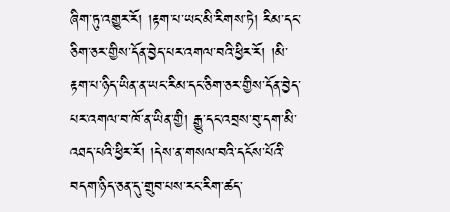ཞིག་ཏུ་འགྱུར་རོ། །རྟག་པ་ཡང་མི་རིགས་ཏེ། རིམ་དང་ཅིག་ཅར་གྱིས་དོན་བྱེད་པར་འགལ་བའི་ཕྱིར་རོ། །མི་རྟག་པ་ཉིད་ཡིན་ན་ཡང་རིམ་དང་ཅིག་ཅར་གྱིས་དོན་བྱེད་པར་འགལ་བ་ཁོ་ན་ཡིན་གྱི། རྒྱུ་དང་འབྲས་བུ་དག་མི་འཐད་པའི་ཕྱིར་རོ། །དེས་ན་གསལ་བའི་དངོས་པོའི་བདག་ཉིད་ཅན་དུ་གྲུབ་པས་རང་རིག་ཚད་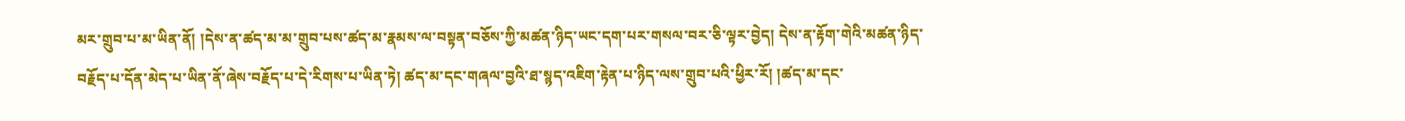མར་གྲུབ་པ་མ་ཡིན་ནོ། །དེས་ན་ཚད་མ་མ་གྲུབ་པས་ཚད་མ་རྣམས་ལ་བསྟན་བཅོས་ཀྱི་མཚན་ཉིད་ཡང་དག་པར་གསལ་བར་ཅི་ལྟར་བྱེད། དེས་ན་རྟོག་གེའི་མཚན་ཉིད་བརྗོད་པ་དོན་མེད་པ་ཡིན་ནོ་ཞེས་བརྗོད་པ་དེ་རིགས་པ་ཡིན་ཏེ། ཚད་མ་དང་གཞལ་བྱའི་ཐ་སྙད་འཇིག་རྟེན་པ་ཉིད་ལས་གྲུབ་པའི་ཕྱིར་རོ། །ཚད་མ་དང་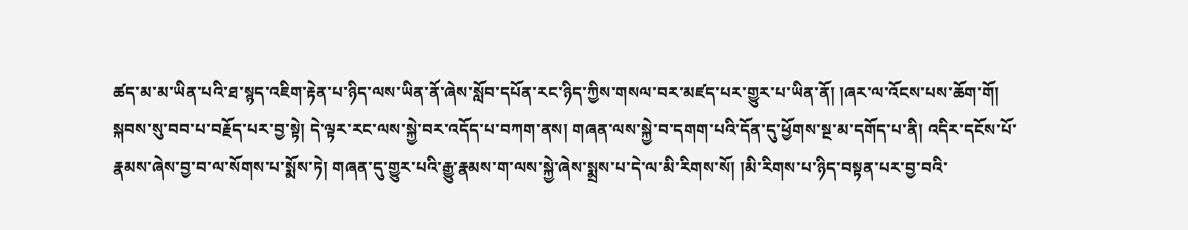ཚད་མ་མ་ཡིན་པའི་ཐ་སྙད་འཇིག་རྟེན་པ་ཉིད་ལས་ཡིན་ནོ་ཞེས་སློབ་དཔོན་རང་ཉིད་ཀྱིས་གསལ་བར་མཛད་པར་གྱུར་པ་ཡིན་ནོ། །ཞར་ལ་འོངས་པས་ཆོག་གོ།
སྐབས་སུ་བབ་པ་བརྗོད་པར་བྱ་སྟེ། དེ་ལྟར་རང་ལས་སྐྱེ་བར་འདོད་པ་བཀག་ནས། གཞན་ལས་སྐྱེ་བ་དགག་པའི་དོན་དུ་ཕྱོགས་སྔ་མ་དགོད་པ་ནི། འདིར་དངོས་པོ་རྣམས་ཞེས་བྱ་བ་ལ་སོགས་པ་སྨོས་ཏེ། གཞན་དུ་གྱུར་པའི་རྒྱུ་རྣམས་ག་ལས་སྐྱེ་ཞེས་སྨྲས་པ་དེ་ལ་མི་རིགས་སོ། །མི་རིགས་པ་ཉིད་བསྟན་པར་བྱ་བའི་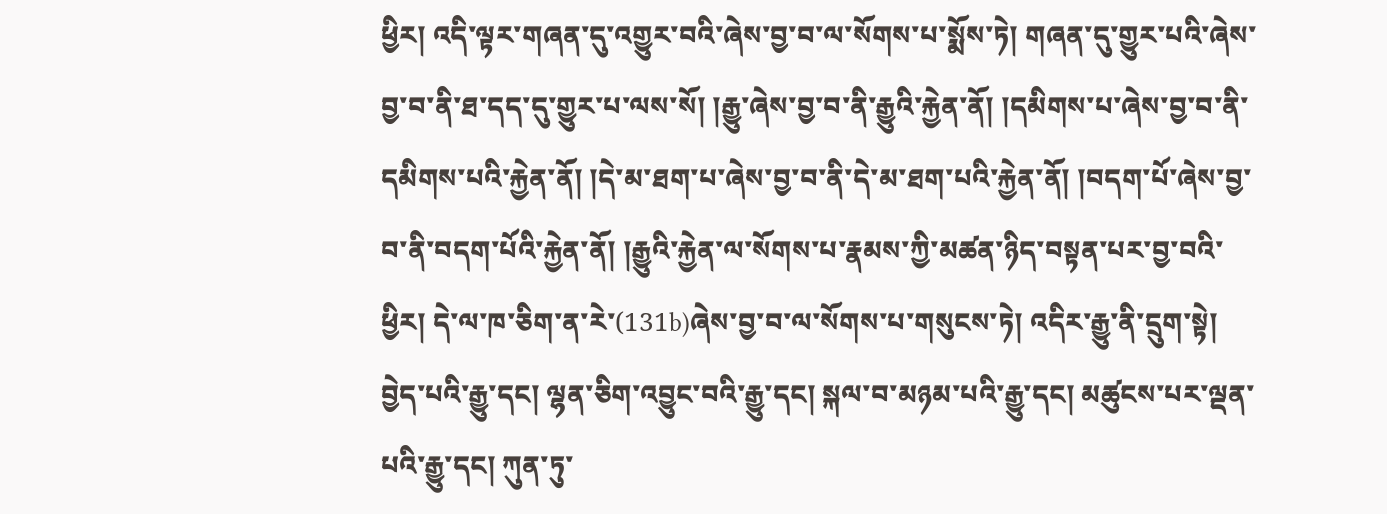ཕྱིར། འདི་ལྟར་གཞན་དུ་འགྱུར་བའི་ཞེས་བྱ་བ་ལ་སོགས་པ་སྨོས་ཏེ། གཞན་དུ་གྱུར་པའི་ཞེས་བྱ་བ་ནི་ཐ་དད་དུ་གྱུར་པ་ལས་སོ། །རྒྱུ་ཞེས་བྱ་བ་ནི་རྒྱུའི་རྐྱེན་ནོ། །དམིགས་པ་ཞེས་བྱ་བ་ནི་དམིགས་པའི་རྐྱེན་ནོ། །དེ་མ་ཐག་པ་ཞེས་བྱ་བ་ནི་དེ་མ་ཐག་པའི་རྐྱེན་ནོ། །བདག་པོ་ཞེས་བྱ་བ་ནི་བདག་པོའི་རྐྱེན་ནོ། །རྒྱུའི་རྐྱེན་ལ་སོགས་པ་རྣམས་ཀྱི་མཚན་ཉིད་བསྟན་པར་བྱ་བའི་ཕྱིར། དེ་ལ་ཁ་ཅིག་ན་རེ་(131b)ཞེས་བྱ་བ་ལ་སོགས་པ་གསུངས་ཏེ། འདིར་རྒྱུ་ནི་དྲུག་སྟེ། བྱེད་པའི་རྒྱུ་དང། ལྷན་ཅིག་འབྱུང་བའི་རྒྱུ་དང། སྐལ་བ་མཉམ་པའི་རྒྱུ་དང། མཚུངས་པར་ལྡན་པའི་རྒྱུ་དང། ཀུན་ཏུ་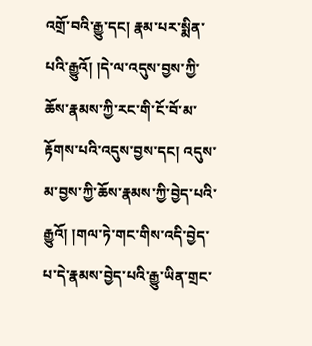འགྲོ་བའི་རྒྱུ་དང། རྣམ་པར་སྨིན་པའི་རྒྱུའོ། །དེ་ལ་འདུས་བྱས་ཀྱི་ཆོས་རྣམས་ཀྱི་རང་གི་ངོ་བོ་མ་རྟོགས་པའི་འདུས་བྱས་དང། འདུས་མ་བྱས་ཀྱི་ཆོས་རྣམས་ཀྱི་བྱེད་པའི་རྒྱུའོ། །གལ་ཏེ་གང་གིས་འདི་བྱེད་པ་དེ་རྣམས་བྱེད་པའི་རྒྱུ་ཡིན་གྲང་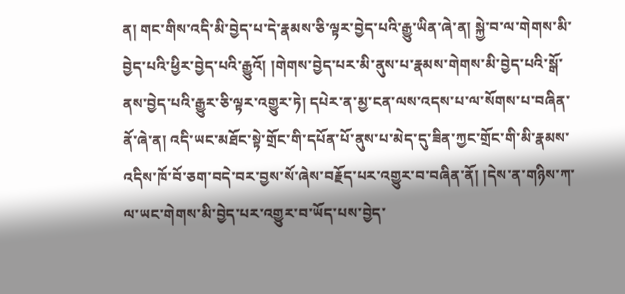ན། གང་གིས་འདི་མི་བྱེད་པ་དེ་རྣམས་ཅི་ལྟར་བྱེད་པའི་རྒྱུ་ཡིན་ཞེ་ན། སྐྱེ་བ་ལ་གེགས་མི་བྱེད་པའི་ཕྱིར་བྱེད་པའི་རྒྱུའོ། །གེགས་བྱེད་པར་མི་ནུས་པ་རྣམས་གེགས་མི་བྱེད་པའི་སྒོ་ནས་བྱེད་པའི་རྒྱུར་ཅི་ལྟར་འགྱུར་ཏེ། དཔེར་ན་མྱ་ངན་ལས་འདས་པ་ལ་སོགས་པ་བཞིན་ནོ་ཞེ་ན། འདི་ཡང་མཐོང་སྟེ་གྲོང་གི་དཔོན་པོ་ནུས་པ་མེད་དུ་ཟིན་ཀྱང་གྲོང་གི་མི་རྣམས་འདིས་ཁོ་བོ་ཅག་བདེ་བར་བྱས་སོ་ཞེས་བརྗོད་པར་འགྱུར་བ་བཞིན་ནོ། །དེས་ན་གཉིས་ཀ་ལ་ཡང་གེགས་མི་བྱེད་པར་འགྱུར་བ་ཡོད་པས་བྱེད་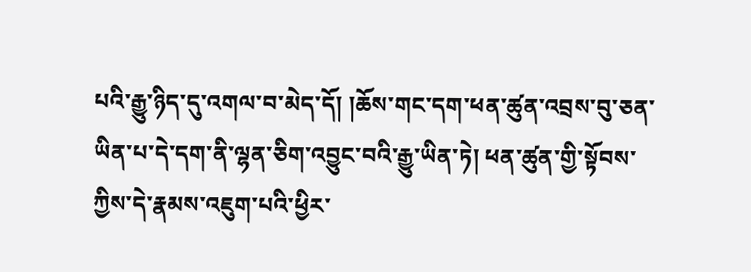པའི་རྒྱུ་ཉིད་དུ་འགལ་བ་མེད་དོ། །ཆོས་གང་དག་ཕན་ཚུན་འབྲས་བུ་ཅན་ཡིན་པ་དེ་དག་ནི་ལྷན་ཅིག་འབྱུང་བའི་རྒྱུ་ཡིན་ཏེ། ཕན་ཚུན་གྱི་སྟོབས་ཀྱིས་དེ་རྣམས་འཇུག་པའི་ཕྱིར་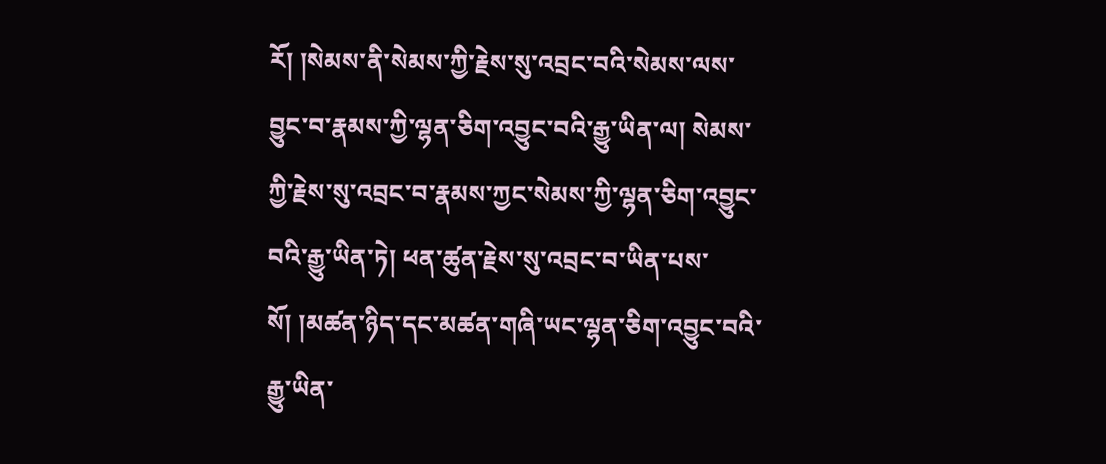རོ། །སེམས་ནི་སེམས་ཀྱི་རྗེས་སུ་འབྲང་བའི་སེམས་ལས་བྱུང་བ་རྣམས་ཀྱི་ལྷན་ཅིག་འབྱུང་བའི་རྒྱུ་ཡིན་ལ། སེམས་ཀྱི་རྗེས་སུ་འབྲང་བ་རྣམས་ཀྱང་སེམས་ཀྱི་ལྷན་ཅིག་འབྱུང་བའི་རྒྱུ་ཡིན་ཏེ། ཕན་ཚུན་རྗེས་སུ་འབྲང་བ་ཡིན་པས་སོ། །མཚན་ཉིད་དང་མཚན་གཞི་ཡང་ལྷན་ཅིག་འབྱུང་བའི་རྒྱུ་ཡིན་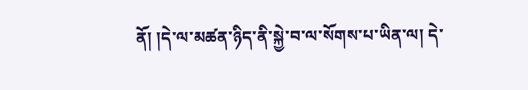ནོ། །དེ་ལ་མཚན་ཉིད་ནི་སྐྱེ་བ་ལ་སོགས་པ་ཡིན་ལ། དེ་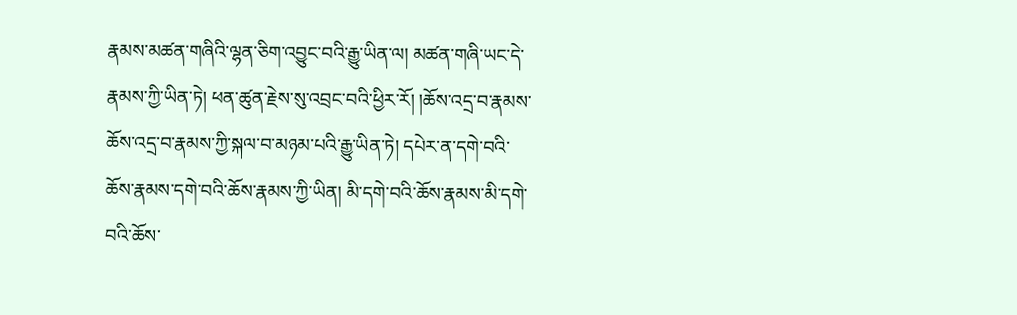རྣམས་མཚན་གཞིའི་ལྷན་ཅིག་འབྱུང་བའི་རྒྱུ་ཡིན་ལ། མཚན་གཞི་ཡང་དེ་རྣམས་ཀྱི་ཡིན་ཏེ། ཕན་ཚུན་རྗེས་སུ་འབྲང་བའི་ཕྱིར་རོ། །ཆོས་འདྲ་བ་རྣམས་ཆོས་འདྲ་བ་རྣམས་ཀྱི་སྐལ་བ་མཉམ་པའི་རྒྱུ་ཡིན་ཏེ། དཔེར་ན་དགེ་བའི་ཆོས་རྣམས་དགེ་བའི་ཆོས་རྣམས་ཀྱི་ཡིན། མི་དགེ་བའི་ཆོས་རྣམས་མི་དགེ་བའི་ཆོས་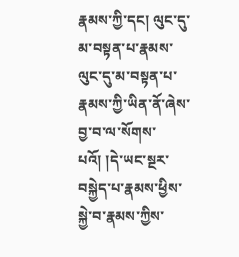རྣམས་ཀྱི་དང། ལུང་དུ་མ་བསྟན་པ་རྣམས་ལུང་དུ་མ་བསྟན་པ་རྣམས་ཀྱི་ཡིན་ནོ་ཞེས་བྱ་བ་ལ་སོགས་པའོ། །དེ་ཡང་སྔར་བསྐྱེད་པ་རྣམས་ཕྱིས་སྐྱེ་བ་རྣམས་ཀྱིས་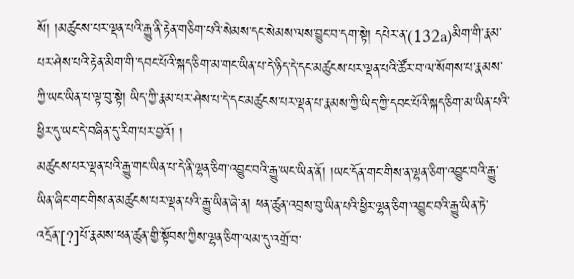སོ། །མཚུངས་པར་ལྡན་པའི་རྒྱུ་ནི་རྟེན་གཅིག་པའི་སེམས་དང་སེམས་ལས་བྱུང་བ་དག་སྟེ། དཔེར་ན་(132a)མིག་གི་རྣམ་པར་ཤེས་པའི་རྟེན་མིག་གི་དབང་པོའི་སྐད་ཅིག་མ་གང་ཡིན་པ་དེ་ཉིད་དེ་དང་མཚུངས་པར་ལྡན་པའི་ཚོར་བ་ལ་སོགས་པ་རྣམས་ཀྱི་ཡང་ཡིན་པ་ལྟ་བུ་སྟེ། ཡིད་ཀྱི་རྣམ་པར་ཤེས་པ་དེ་དང་མཚུངས་པར་ལྡན་པ་རྣམས་ཀྱི་ཡིད་ཀྱི་དབང་པོའི་སྐད་ཅིག་མ་ཡིན་པའི་ཕྱིར་དུ་ཡང་དེ་བཞིན་དུ་རིག་པར་བྱའོ། །
མཚུངས་པར་ལྡན་པའི་རྒྱུ་གང་ཡིན་པ་དེ་ནི་ལྷན་ཅིག་འབྱུང་བའི་རྒྱུ་ཡང་ཡིན་ནོ། །ཡང་དོན་གང་གིས་ན་ལྷན་ཅིག་འབྱུང་བའི་རྒྱུ་ཡིན་ཞིང་གང་གིས་ན་མཚུངས་པར་ལྡན་པའི་རྒྱུ་ཡིན་ཞེ་ན། ཕན་ཚུན་འབྲས་བུ་ཡིན་པའི་ཕྱིར་ལྷན་ཅིག་འབྱུང་བའི་རྒྱུ་ཡིན་ཏེ་འདྲོན་[?]པོ་རྣམས་ཕན་ཚུན་གྱི་སྟོབས་ཀྱིས་ལྷན་ཅིག་ལམ་དུ་འགྲོ་བ་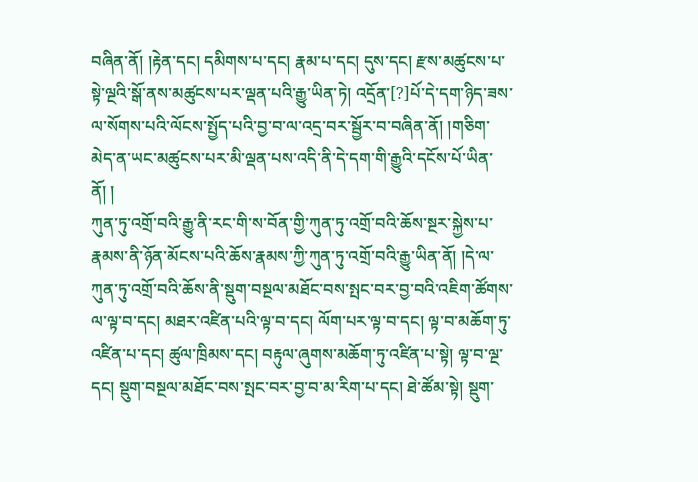བཞིན་ནོ། །རྟེན་དང། དམིགས་པ་དང། རྣམ་པ་དང། དུས་དང། རྫས་མཚུངས་པ་སྟེ་ལྔའི་སྒོ་ནས་མཚུངས་པར་ལྡན་པའི་རྒྱུ་ཡིན་ཏེ། འདྲོན་[?]པོ་དེ་དག་ཉིད་ཟས་ལ་སོགས་པའི་ལོངས་སྤྱོད་པའི་བྱ་བ་ལ་འདྲ་བར་སྦྱོར་བ་བཞིན་ནོ། །གཅིག་མེད་ན་ཡང་མཚུངས་པར་མི་ལྡན་པས་འདི་ནི་དེ་དག་གི་རྒྱུའི་དངོས་པོ་ཡིན་ནོ། །
ཀུན་ཏུ་འགྲོ་བའི་རྒྱུ་ནི་རང་གི་ས་བོན་གྱི་ཀུན་ཏུ་འགྲོ་བའི་ཆོས་སྔར་སྐྱེས་པ་རྣམས་ནི་ཉོན་མོངས་པའི་ཆོས་རྣམས་ཀྱི་ཀུན་ཏུ་འགྲོ་བའི་རྒྱུ་ཡིན་ནོ། །དེ་ལ་ཀུན་ཏུ་འགྲོ་བའི་ཆོས་ནི་སྡུག་བསྔལ་མཐོང་བས་སྤང་བར་བྱ་བའི་འཇིག་ཚོགས་ལ་ལྟ་བ་དང། མཐར་འཛིན་པའི་ལྟ་བ་དང། ལོག་པར་ལྟ་བ་དང། ལྟ་བ་མཆོག་ཏུ་འཛིན་པ་དང། ཚུལ་ཁྲིམས་དང། བརྟུལ་ཞུགས་མཆོག་ཏུ་འཛིན་པ་སྟེ། ལྟ་བ་ལྔ་དང། སྡུག་བསྔལ་མཐོང་བས་སྤང་བར་བྱ་བ་མ་རིག་པ་དང། ཐེ་ཚོམ་སྟེ། སྡུག་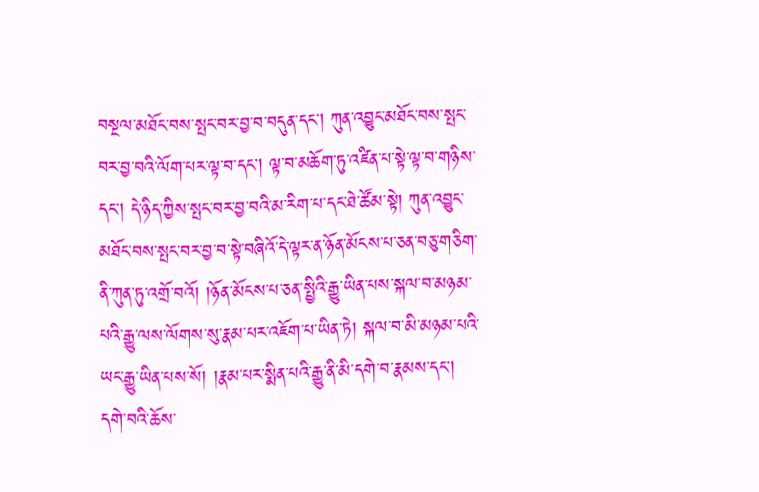བསྔལ་མཐོང་བས་སྤང་བར་བྱ་བ་བདུན་དང། ཀུན་འབྱུང་མཐོང་བས་སྤང་བར་བྱ་བའི་ལོག་པར་ལྟ་བ་དང། ལྟ་བ་མཆོག་ཏུ་འཛིན་པ་སྟེ་ལྟ་བ་གཉིས་དང། དེ་ཉིད་ཀྱིས་སྤང་བར་བྱ་བའི་མ་རིག་པ་དང་ཐེ་ཚོམ་སྟེ། ཀུན་འབྱུང་མཐོང་བས་སྤང་བར་བྱ་བ་སྟེ་བཞིའོ་དེ་ལྟར་ན་ཉོན་མོངས་པ་ཅན་བཅུ་གཅིག་ནི་ཀུན་ཏུ་འགྲོ་བའོ། །ཉོན་མོངས་པ་ཅན་སྤྱིའི་རྒྱུ་ཡིན་པས་སྐལ་བ་མཉམ་པའི་རྒྱུ་ལས་ལོགས་སུ་རྣམ་པར་འཇོག་པ་ཡིན་ཏེ། སྐལ་བ་མི་མཉམ་པའི་ཡང་རྒྱུ་ཡིན་པས་སོ། །རྣམ་པར་སྨིན་པའི་རྒྱུ་ནི་མི་དགེ་བ་རྣམས་དང། དགེ་བའི་ཆོས་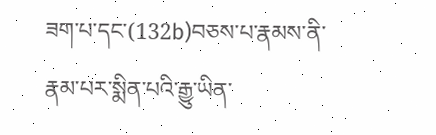ཟག་པ་དང་(132b)བཅས་པ་རྣམས་ནི་རྣམ་པར་སྨིན་པའི་རྒྱུ་ཡིན་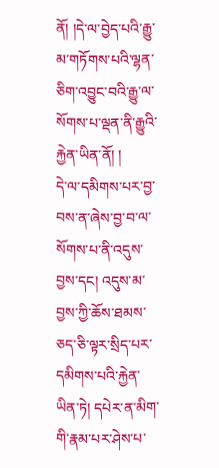ནོ། །དེ་ལ་བྱེད་པའི་རྒྱུ་མ་གཏོགས་པའི་ལྷན་ཅིག་འབྱུང་བའི་རྒྱུ་ལ་སོགས་པ་ལྡན་ནི་རྒྱུའི་རྐྱེན་ཡིན་ནོ། །
དེ་ལ་དམིགས་པར་བྱ་བས་ན་ཞེས་བྱ་བ་ལ་སོགས་པ་ནི་འདུས་བྱས་དང། འདུས་མ་བྱས་ཀྱི་ཆོས་ཐམས་ཅད་ཅི་ལྟར་སྲིད་པར་དམིགས་པའི་རྐྱེན་ཡིན་ཏེ། དཔེར་ན་མིག་གི་རྣམ་པར་ཤེས་པ་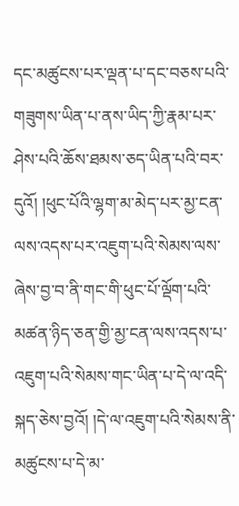དང་མཚུངས་པར་ལྡན་པ་དང་བཅས་པའི་གཟུགས་ཡིན་པ་ནས་ཡིད་ཀྱི་རྣམ་པར་ཤེས་པའི་ཆོས་ཐམས་ཅད་ཡིན་པའི་བར་དུའོ། །ཕུང་པོའི་ལྷག་མ་མེད་པར་མྱ་ངན་ལས་འདས་པར་འཇུག་པའི་སེམས་ལས་ཞེས་བྱ་བ་ནི་གང་གི་ཕུང་པོ་ལྡོག་པའི་མཚན་ཉིད་ཅན་གྱི་མྱ་ངན་ལས་འདས་པ་འཇུག་པའི་སེམས་གང་ཡིན་པ་དེ་ལ་འདི་སྐད་ཅེས་བྱའོ། །དེ་ལ་འཇུག་པའི་སེམས་ནི་མཚུངས་པ་དེ་མ་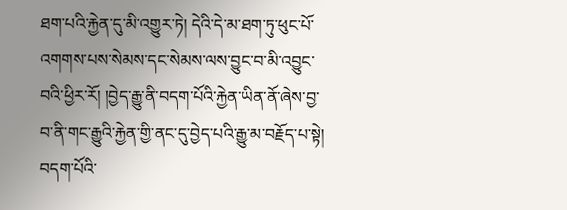ཐག་པའི་རྐྱེན་དུ་མི་འགྱུར་ཏེ། དེའི་དེ་མ་ཐག་ཏུ་ཕུང་པོ་འགགས་པས་སེམས་དང་སེམས་ལས་བྱུང་བ་མི་འབྱུང་བའི་ཕྱིར་རོ། །བྱེད་རྒྱུ་ནི་བདག་པོའི་རྐྱེན་ཡིན་ནོ་ཞེས་བྱ་བ་ནི་གང་རྒྱུའི་རྐྱེན་གྱི་ནང་དུ་བྱེད་པའི་རྒྱུ་མ་བརྗོད་པ་སྟེ། བདག་པོའི་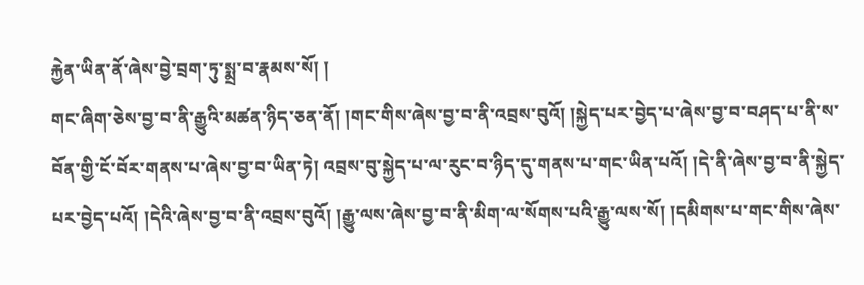རྐྱེན་ཡིན་ནོ་ཞེས་བྱེ་བྲག་ཏུ་སྨྲ་བ་རྣམས་སོ། །
གང་ཞིག་ཅེས་བྱ་བ་ནི་རྒྱུའི་མཚན་ཉིད་ཅན་ནོ། །གང་གིས་ཞེས་བྱ་བ་ནི་འབྲས་བུའོ། །སྐྱེད་པར་བྱེད་པ་ཞེས་བྱ་བ་བཤད་པ་ནི་ས་བོན་གྱི་ངོ་བོར་གནས་པ་ཞེས་བྱ་བ་ཡིན་ཏེ། འབྲས་བུ་སྐྱེད་པ་ལ་རུང་བ་ཉིད་དུ་གནས་པ་གང་ཡིན་པའོ། །དེ་ནི་ཞེས་བྱ་བ་ནི་སྐྱེད་པར་བྱེད་པའོ། །དེའི་ཞེས་བྱ་བ་ནི་འབྲས་བུའོ། །རྒྱུ་ལས་ཞེས་བྱ་བ་ནི་མིག་ལ་སོགས་པའི་རྒྱུ་ལས་སོ། །དམིགས་པ་གང་གིས་ཞེས་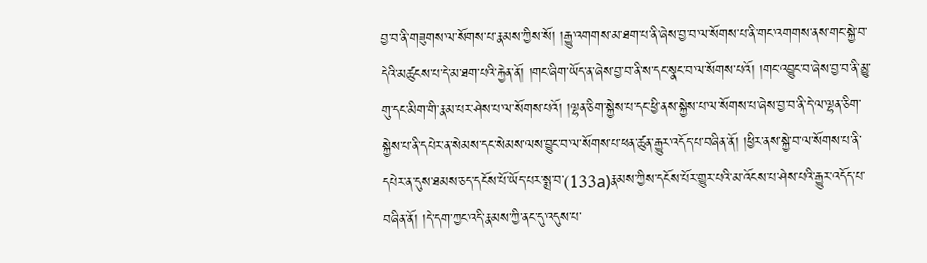བྱ་བ་ནི་གཟུགས་ལ་སོགས་པ་རྣམས་ཀྱིས་སོ། །རྒྱུ་འགགས་མ་ཐག་པ་ནི་ཞེས་བྱ་བ་ལ་སོགས་པ་ནི་གང་འགགས་ནས་གང་སྐྱེ་བ་དེའི་མཚུངས་པ་དེ་མ་ཐག་པའི་རྐྱེན་ནོ། །གང་ཞིག་ཡོད་ན་ཞེས་བྱ་བ་ནི་ས་དང་སྣང་བ་ལ་སོགས་པའོ། །གང་འབྱུང་བ་ཞེས་བྱ་བ་ནི་མྱུ་གུ་དང་མིག་གི་རྣམ་པར་ཤེས་པ་ལ་སོགས་པའོ། །ལྷན་ཅིག་སྐྱེས་པ་དང་ཕྱི་ནས་སྐྱེས་པ་ལ་སོགས་པ་ཞེས་བྱ་བ་ནི་དེ་ལ་ལྷན་ཅིག་སྐྱེས་པ་ནི་དཔེར་ན་སེམས་དང་སེམས་ལས་བྱུང་བ་ལ་སོགས་པ་ཕན་ཚུན་རྒྱུར་འདོད་པ་བཞིན་ནོ། །ཕྱིར་ནས་སྐྱེ་བ་ལ་སོགས་པ་ནི་དཔེར་ན་དུས་ཐམས་ཅད་དངོས་པོ་ཡོད་པར་སྨྲ་བ་(133a)རྣམས་ཀྱིས་དངོས་པོར་གྱུར་པའི་མ་འོངས་པ་ཤེས་པའི་རྒྱུར་འདོད་པ་བཞིན་ནོ། །དེ་དག་ཀྱང་འདི་རྣམས་ཀྱི་ནང་དུ་འདུས་པ་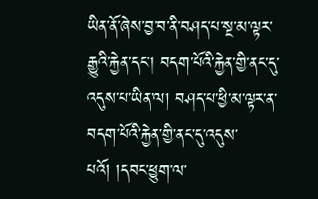ཡིན་ནོ་ཞེས་བྱ་བ་ནི་བཤད་པ་སྔ་མ་ལྟར་རྒྱུའི་རྐྱེན་དང། བདག་པོའི་རྐྱེན་གྱི་ནང་དུ་འདུས་པ་ཡིན་ལ། བཤད་པ་ཕྱི་མ་ལྟར་ན་བདག་པོའི་རྐྱེན་གྱི་ནང་དུ་འདུས་པའོ། །དབང་ཕྱུག་ལ་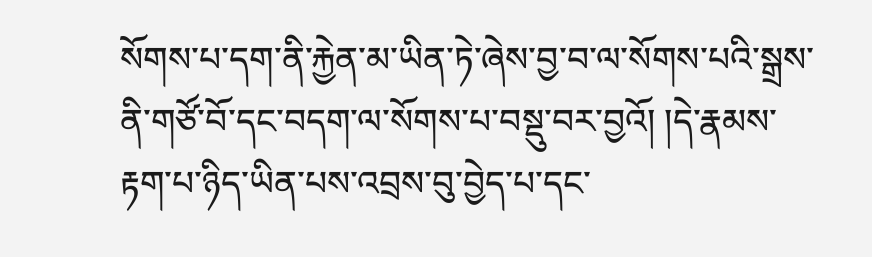སོགས་པ་དག་ནི་རྐྱེན་མ་ཡིན་ཏེ་ཞེས་བྱ་བ་ལ་སོགས་པའི་སྒྲས་ནི་གཙོ་བོ་དང་བདག་ལ་སོགས་པ་བསྡུ་བར་བྱའོ། །དེ་རྣམས་རྟག་པ་ཉིད་ཡིན་པས་འབྲས་བུ་བྱེད་པ་དང་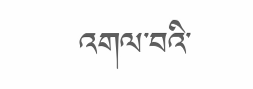འགལ་བའི་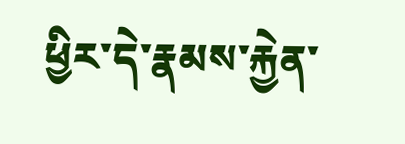ཕྱིར་དེ་རྣམས་རྐྱེན་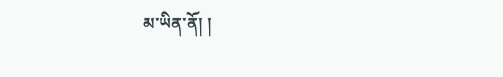མ་ཡིན་ནོ། །